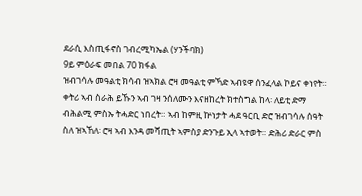ደራሲ እስጢፋኖስ ገብረሚካኤል (ሃንችባክ)
9ይ ምዕራፍ መበል 70 ክፋል
ዝብገሳሉ መዓልቲ ክሳብ ዝኣክል ሮዛ መዓልቲ ምኻድ ኣብዩዋ ሰንፈላል ኮይና ቀነየት። ቀትሪ ኣብ ስራሕ ይኹን ኣብ ገዛ ንሰለሙን እናዘከረት ክተስግል ከላ፡ ለይቲ ድማ ብሕልሚ ምስኡ ትሓድር ነበረት። ኣብ ከምዚ ኵነታት ሓደ ዓርቢ ድሮ ዝብገሳሉ ሰዓት ስለ ዝኣኸለ፡ ሮዛ ኣብ እንዳ መሻጢት ኣምስያ ድንጉይ ኢላ ኣተወት። ድሕሪ ድራር ምስ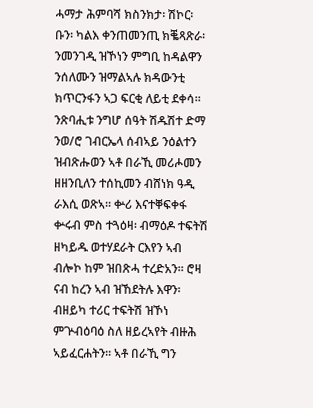ሓማታ ሕምባሻ ክስንክታ፡ ሽኮር፡ ቡን፡ ካልእ ቀንጠመንጢ ክቘጻጽራ፡ ንመንገዲ ዝኾነን ምግቢ ከዳልዋን ንሰለሙን ዝማልኣሉ ክዳውንቲ ክጥርንፋን ኣጋ ፍርቂ ለይቲ ደቀሳ። ንጽባሒቱ ንግሆ ሰዓት ሽዱሽተ ድማ ንወ/ሮ ገብርኤላ ሰብኣይ ንዕልተን ዝብጽሑወን ኣቶ በራኺ መሪሖመን ዘዘንቢለን ተሰኪመን ብሸነክ ዓዲ ራእሲ ወጽኣ። ቍሪ እናተቐፍቀፋ ቍሩብ ምስ ተጓዕዛ፡ ብማዕዶ ተፍትሽ ዘካይዱ ወተሃደራት ርእየን ኣብ ብሎኮ ከም ዝበጽሓ ተረድአን። ሮዛ ናብ ከረን ኣብ ዝኸደትሉ እዋን፡ ብዘይካ ተሪር ተፍትሽ ዝኾነ ምጕብዕባዕ ስለ ዘይረኣየት ብዙሕ ኣይፈርሐትን። ኣቶ በራኺ ግን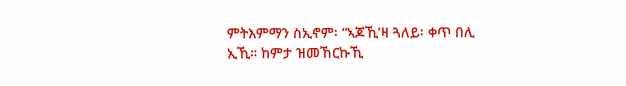ምትእምማን ስኢኖም፡ “ኣጆኺ’ዛ ጓለይ፡ ቀጥ በሊ ኢኺ። ከምታ ዝመኸርኩኺ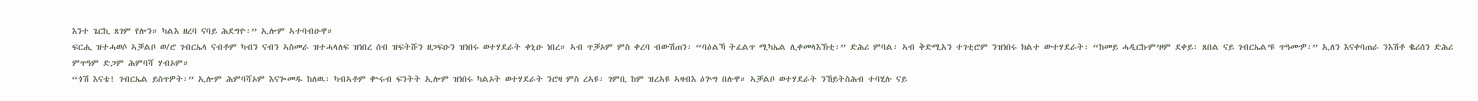እንተ ጌርኪ ጸገም የሎን። ካልእ ዘረባ ናባይ ሕደግዮ፡” ኢሎም ኣተባብዑዋ።
ፍርሒ ዝተሓወሶ ኣቓልቦ ወ/ሮ ገብርኤላ ናብቶም ካብን ናብን ኣስመራ ዝተሓላለፍ ዝነበረ ሰብ ዝፍትሹን ዘጋፍዑን ዝነበሩ ወተሃደራት ቀኒዑ ነበረ። ኣብ ጥቓኦም ምስ ቀረባ ብውሽጠን፡ “ባዕልኻ ትፈልጥ ሚካኤል ሊቀመላእኽቲ፡” ድሕሪ ምባል፡ ኣብ ቅድሚአን ተገቲሮም ንዝነበሩ ክልተ ውተሃደራት፡ “ከመይ ሓዲርኩም’ዞም ደቀይ፡ ጸበል ናይ ገብርኤል’ዩ ጥዓሙዎ፡” ኢለን እናቀባጠራ ንእሽቶ ቈሪሰን ድሕሪ ምጥዓም ድጋም ሕምባሻ ሃብኦም።
“ጎሽ እናቴ! ገብርኤል ይስጥዎት፡” ኢሎም ሕምባሻኦም እናጐመዱ ከለዉ፡ ካብኣቶም ቍሩብ ፍንትት ኢሎም ዝነበሩ ካልኦት ወተሃደራት ንሮዛ ምስ ረኣዩ፡ ገምቢ ከም ዝረኣዩ ኣዛብእ ዕጕግ በሉዋ። ኣቓልቦ ወተሃደራት ንኸይትስሕብ ተባሂሉ ናይ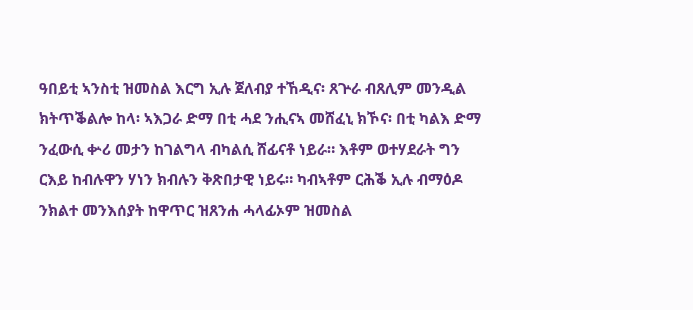ዓበይቲ ኣንስቲ ዝመስል እርግ ኢሉ ጀለብያ ተኸዲና፡ ጸጕራ ብጸሊም መንዲል ክትጥቕልሎ ከላ፡ ኣእጋራ ድማ በቲ ሓደ ንሒናኣ መሸፈኒ ክኾና፡ በቲ ካልእ ድማ ንፈውሲ ቍሪ መታን ከገልግላ ብካልሲ ሸፊናቶ ነይራ። እቶም ወተሃደራት ግን ርእይ ከብሉዋን ሃነን ክብሉን ቅጽበታዊ ነይሩ። ካብኣቶም ርሕቕ ኢሉ ብማዕዶ ንክልተ መንእሰያት ከዋጥር ዝጸንሐ ሓላፊኦም ዝመስል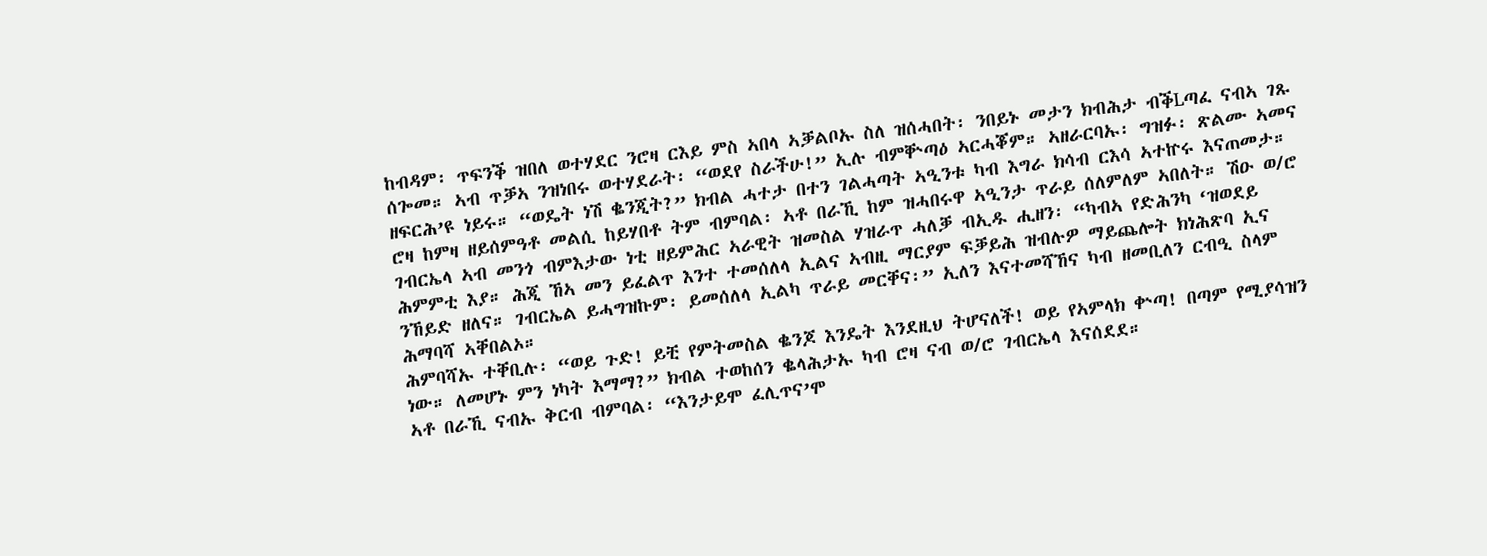ከብዳም፡ ጥፍንቕ ዝበለ ወተሃደር ንሮዛ ርእይ ምስ ኣበላ ኣቓልቦኡ ስለ ዝሰሓበት፡ ንበይኑ መታን ክብሕታ ብቕLጣፈ ናብኣ ገጹ ሰጐመ። ኣብ ጥቓኣ ንዝነበሩ ወተሃደራት፡ “ወደየ ስራችሁ!” ኢሉ ብምቝጣዕ ኣርሓቖም። ኣዘራርባኡ፡ ግዝፉ፡ ጽልሙ ኣመና ዘፍርሕ’ዩ ነይሩ። “ወዴት ነሽ ቈንጂት?” ክብል ሓተታ በተን ገልሓጣት ኣዒንቱ ካብ እግራ ክሳብ ርእሳ ኣተኵሩ እናጠመታ።
ሮዛ ከምዛ ዘይሰምዓቶ መልሲ ከይሃበቶ ትም ብምባል፡ ኣቶ በራኺ ከም ዝሓበሩዋ ኣዒንታ ጥራይ ሰለምለም ኣበለት። ሽዑ ወ/ሮ ገብርኤላ ኣብ መንጎ ብምእታው ነቲ ዘይምሕር ኣራዊት ዝመስል ሃዝራጥ ሓለቓ ብኢዱ ሒዘን፡ “ካብኣ የድሕንካ ‘ዝወደይ ሕምምቲ እያ። ሕጂ ኸኣ መን ይፈልጥ እንተ ተመሰለላ ኢልና ኣብዚ ማርያም ፍቓይሕ ዝብሉዎ ማይጨሎት ክነሕጽባ ኢና ንኸይድ ዘለና። ገብርኤል ይሓግዝኩም፡ ይመሰለላ ኢልካ ጥራይ መርቐና፡” ኢለን እናተመሻኸና ካብ ዘመቢለን ርብዒ ስላም ሕማባሻ ኣቐበልኦ።
ሕምባሻኡ ተቐቢሉ፡ “ወይ ጉድ! ይቺ የምትመስል ቈንጆ እንዴት እንደዚህ ትሆናለች! ወይ የኣምላክ ቍጣ! በጣም የሚያሳዝን ነው። ለመሆኑ ምን ነካት እማማ?” ክብል ተወከሰን ቈላሕታኡ ካብ ሮዛ ናብ ወ/ሮ ገብርኤላ እናሰደደ።
ኣቶ በራኺ ናብኡ ቅርብ ብምባል፡ “እንታይሞ ፈሊጥና’ሞ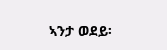ኣንታ ወደይ፡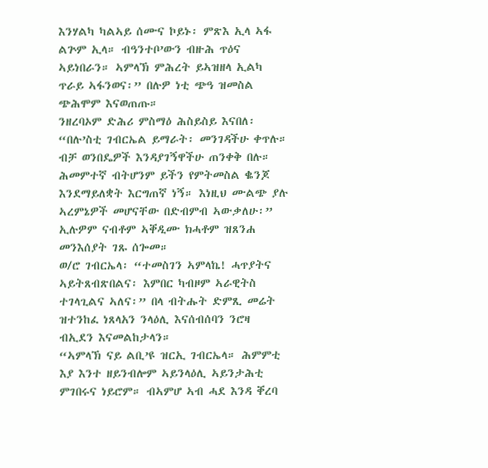እንሃልካ ካልኣይ ሰሙና ኮይኑ፡ ምጽእ ኢላ ኣፋ ልጕም ኢላ። ብዓንተቦ’ውን ብዙሕ ጥዕና ኣይነበራን። ኣምላኽ ምሕረት ይኣዝዘላ ኢልካ ጥራይ ኣፋንወና፡” በሉዎ ነቲ ጭዓ ዝመስል ጭሕሞም እናወጠጡ።
ንዘረባኦም ድሕሪ ምስማዕ ሕስይስይ እናበለ፡ “በሉ’ስቲ ገብርኤል ይማራት፡ መንገዳችሁ ቀጥሉ። ብቻ ወንበዴዎች እንዳያገኝዋችሁ ጠንቀቅ በሉ። ሕመምተኛ ብትሆንም ይችን የምትመስል ቈንጆ እንደማይለቋት እርግጠኛ ነኝ። እነዚህ ሙልጭ ያሉ ኣረምኔዎች መሆናቸው በድብምብ ኣውቃለሁ፡” ኢሉዎም ናብቶም ኣቐዲሙ ክሓቶም ዝጸንሐ መንእሰያት ገጹ ሰጐመ።
ወ/ሮ ገብርኤላ፡ “ተመስገን ኣምላኬ! ሓጥያትና ኣይትጸብጽበልና፡ እምበር ካብዞም ኣራዊትስ ተገላጊልና ኣለና፡” በላ ብትሑት ድምጺ መሬት ዝተንከፈ ነጸላአን ንላዕሊ እናሰብሰባን ንሮዛ ብኢደን እናመልከታላን።
“ኣምላኽ ናይ ልቢ’ዩ ዝርኢ ገብርኤላ። ሕምምቲ እያ እንተ ዘይንብሎም ኣይንላዕሊ ኣይንታሕቲ ምገበሩና ነይሮም። ብኣምሆ ኣብ ሓደ እንዳ ቐረባ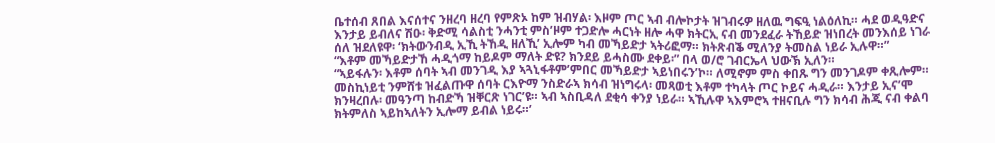ቤተሰብ ጸበል እናሰተና ንዘረባ ዘረባ የምጽኦ ከም ዝብሃል፡ እዞም ጦር ኣብ ብሎኮታት ዝገብሩዎ ዘለዉ ግፍዒ ነልዕለኪ። ሓደ ወዲዓድና እንታይ ይብለና ሽዑ፡ ቅድሚ ሳልስቲ ንሓንቲ ምስ’ዞም ተጋድሎ ሓርነት ዘሎ ሓዋ ክትርኢ ናብ መንደፈራ ትኸይድ ዝነበረት መንእሰይ ነገራ ሰለ ዝደለዩዋ፡ ‘ክትውንብዲ ኢኺ ትኸዲ ዘለኺ’ ኢሎም ካብ መኻይድታ ኣትሪፎማ። ክትጽብቕ ሚለንያ ትመስል ነይራ ኢሉዋ።”
“እቶም መኻይድታኸ ሓዲጎማ ከይዶም ማለት ድዩ? ክንደይ ይሓስሙ ደቀይ፡” በላ ወ/ሮ ገብርኤላ ህውኽ ኢለን።
“ኣይፋሉን፡ እቶም ሰባት ኣብ መንገዲ እያ ኣጓኒፋቶም’ምበር መኻይድታ ኣይነበሩን’ኮ። ለሚኖም ምስ ቀበጹ ግን መንገዶም ቀጺሎም። መስኪነይቲ ንምሸቱ ዝፈልጡዋ ሰባት ርእዮማ ንስድራኣ ክሳብ ዝነግሩላ፡ መጻወቲ እቶም ተካላት ጦር ኮይና ሓዲራ። እንታይ ኢና’ሞ ክንዛረበሉ፡ መዓንጣ ከብድኻ ዝቐርጽ ነገር’ዩ። ኣብ ኣስቢዳለ ደቂሳ ቀንያ ነይራ። ኣኺሉዋ ኣእምሮኣ ተዘናቢሉ ግን ክሳብ ሕጂ ናብ ቀልባ ክትምለስ ኣይከኣለትን ኢሎማ ይብል ነይሩ።’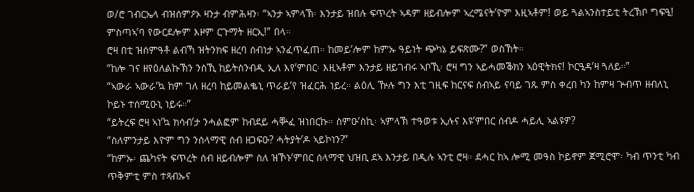ወ/ሮ ገብርኤላ ብዝሰምዖኦ ዛንታ ብምሕዛን፡ “ኣንታ ኣምላኽ፡ እንታይ ዝበሉ ፍጥረት ኣዳም ዘይብሎም ኣረሜናት’ዮም እዚኣቶም! ወይ ጓልኣንስተይቲ ትረኽቦ ግፍዒ! ምስጣኣ’ባ የውርደሎም እዞም ርጉማት ዘርኢ!” በላ።
ሮዛ በቲ ዝሰምዓቶ ልብኻ ዝትንክፍ ዘረባ ሰብነታ ኣንፈጥፈጠ። ከመይ’ሎም ከምኡ ዓይነት ጭካኔ ይፍጽሙ?” ወስኸት።
“ከሎ ገና ዘየዕለልኩኽን ንስኺ ከይትስንብዲ ኢለ እየ’ምበር፡ እዚኣቶም እንታይ ዘይገብሩ ኣቦኺ፡ ሮዛ ግን ኣይሓመቕክን ኣዕዊትክና! ኮርዒዳ’ዛ ጓለይ።”
“ኣውራ ኣውራ’ኳ ከም ገለ ዘረባ ከይመልቈኒ ጥራይ’የ ዝፈርሕ ነይረ። ልዕሊ ዅሉ ግን እቲ ገዚፍ ከርናፍ ሰብኣይ ናባይ ገጹ ምስ ቀረበ ካን ከምዛ ጕብጥ ዘብለኒ ኮይኑ ተሰሚዑኒ ነይሩ።”
“ይትረፍ ሮዛ ኣነ’ኳ ክሳብ’ታ ንሓልፎም ከብደይ ሓቝፈ ዝነበርኩ። ስምዑ’ስኪ፡ ኣምላኽ ተዓወቱ ኢሉና እዩ’ምበር ሰብዶ ሓይሊ ኣልዩዎ?
“ስለምንታይ እዮም ግን ንሰላማዊ ሰብ ዘጋፍዑ? ሓትያት’ዶ ኣይኮነን?”
“ከምኡ፡ ጨካናት ፍጥረት ሰብ ዘይብሎም ስለ ዝኾኑ’ምበር ሰላማዊ ህዝቢ ደኣ እንታይ በዲሉ ኣንቲ ሮዛ። ደሓር ከኣ ሎሚ መዓስ ኮይኖም ጀሚሮሞ፡ ካብ ጥንቲ ካብ ጥቅምቲ ምስ ተጻብኡና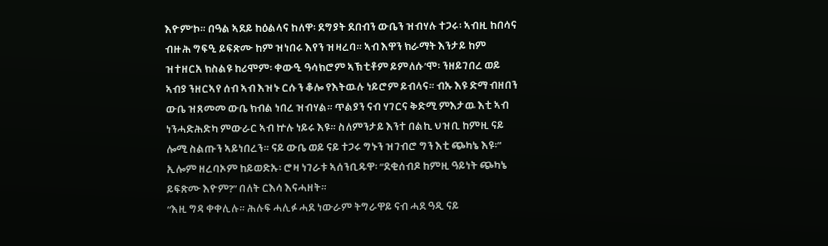እዮም’ኮ። በዓል ኣደይ ከዕልላና ከለዋ፡ ደግያት ደበብን ውቤን ዝብሃሉ ተጋሩ፡ ኣብዚ ከበሳና ብዙሕ ግፍዒ ይፍጽሙ ከም ዝነበሩ እየን ዝዛረባ። ኣብ እዋን ክራማት እንታይ ከም ዝተዘርአ ክስልዩ ከሪሞም፡ ቀውዒ ዓሳክሮም ኣኽቲቶም ይምለሱ’ሞ፡ ንዘይገበረ ወይ ኣብያ ንዘርኣየ ሰብ ኣብ እዝኑ ርሱን ቆሎ የእትዉሉ ነይሮም ይብላና። ብኡ እዩ ድማ ብዘበን ውቤ ዝጸመመ ውቤ ክብል ነበረ ዝብሃል። ጥልያን ናብ ሃገርና ቅድሚ ምእታዉ እቲ ኣብ ነንሓድሕድካ ምውራር ኣብ ኵሉ ነይሩ እዩ። ስለምንታይ እንተ በልኪ ህዝቢ ከምዚ ናይ ሎሚ ስልጡን ኣይነበረን። ናይ ውቤ ወይ ናይ ተጋሩ ግኑን ዝገብሮ ግን እቲ ጭካኔ እዩ፡” ኢሎም ዘረባኦም ከይወድኡ፡ ሮዛ ነገራቱ ኣሰንቢዱዋ፡ “ደቂሰብዶ ከምዚ ዓይነት ጭካኔ ይፍጽሙ እዮም?” በለት ርእሳ እናሓዘት።
“እዚ ግዳ ቀቀሊሉ። ሕሉፍ ሓሊፉ ሓደ ነውራም ትግራዋይ ናብ ሓደ ዓዲ ናይ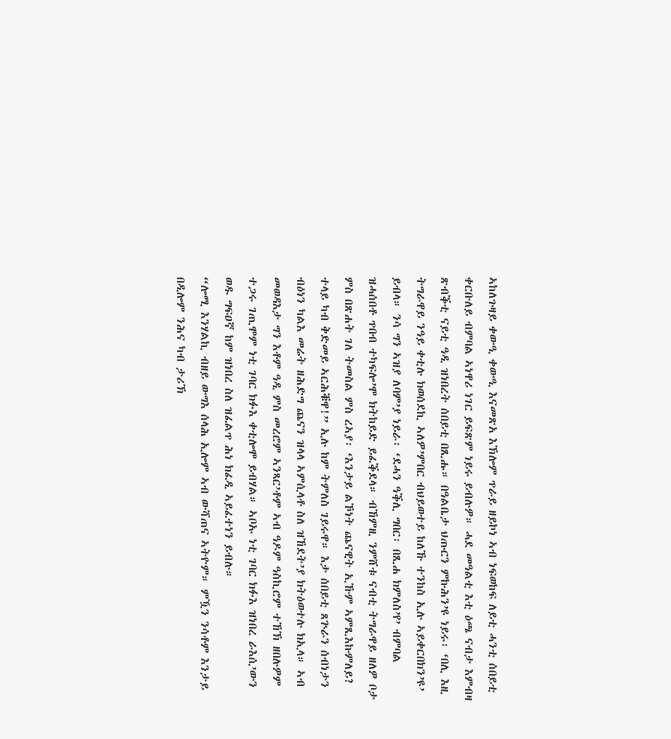ኣከለጉዛይ ቀውዒ ቀውዒ እናመጽአ እኽሎም ጥራይ ዘይኮነ ኣብ ነፍወከፍ ለይቲ ሓንቲ ሰበይቲ ቀርቡለይ ብምባል ኣነዋሪ ነገር ይፍጽም ነይሩ ይብሉዎ። ሓደ መዓልቲ እቲ ዕጫ ናብታ እምብዛ ጽብቕቲ ናይቲ ዓዲ ዝነበረት ሰበይቲ በጺሑ። በዓልቤታ ህጡርን ምኩሕን’ዩ ነይሩ፡ ‘በሊ እዚ ትግራዋይ ንዓይ ቀቲሉ ክወሰደኪ ኣለዎ’ምበር ብህይወተይ ከለኹ ተንከስ ኢሉ ኣይቀርበክን’ዩ’ ይብላ። ንሳ ግን ኣዝያ ለባም’ያ ነይራ፡ ‘ደሓን ዓቕሊ ግበር፡ በጺሐ ክምለስ’የ’ ብምባል ዝሓሰበቶ ጥበብ ተካፍሎ’ሞ ክትከይድ ይፈቕደላ። ብኸምዚ ንምሸቱ ናብቲ ትግራዋይ ዘለዎ ቦታ ምስ በጽሐት ገለ ትመስል ምስ ረኣያ፡ ‘እንታይ ልኾነት ጨናዊት ኢኹም ኣምጺእኩምለይ? ተላይ ካብ ቅድመይ ኣርሕቑዋ!” ኢሉ ከም ትምለስ ገይሩዋ። እታ ሰበይቲ ጸጕራን ሰብነታን ብዕነን ካልእ መሬት ዘሕድግ ጨናን ዝላላ ኣምሲላቶ ስለ ዝኸደት’ያ ክትዕወተሉ ክኢላ። ኣብ መወዳእታ ግን እቶም ዓዲ ምስ መረሮም ኣንጻር’ቶም ኣብ ዓዶም ዓስኪሮም ተኸኽ ዘበሉዎም ተጋሩ ገጢሞም ነቲ ገባር ክፉእ ቀቲሎሞ ይብሃል። ኣቦኡ ነቲ ገባር ክፉእ ዝነበረ ራእሲ’ውን ወዱ ግፍዐኛ ከም ዝነበረ ስለ ዝፈልጥ ሕነ ክፈዲ ኣይፈተነን ይብሉ።
“ሎሚ እንሃልኪ ብዘይ ውግእ ሰላሕ ኢሎም ኣብ ውሻጠና ኣትዮም። ምዃን ንሳቶም እንታይ በዲሎም ንሕና ካብ ታሪኽ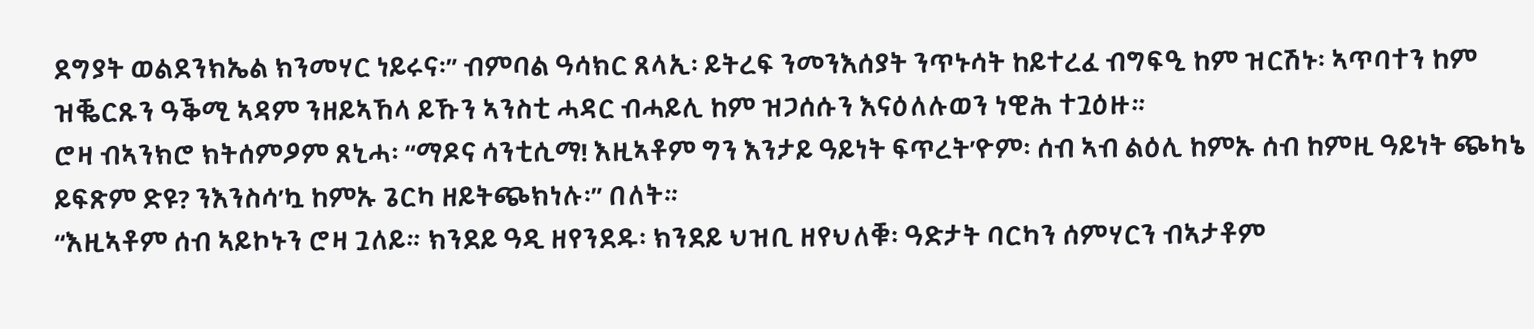ደግያት ወልደንክኤል ክንመሃር ነይሩና፡” ብምባል ዓሳክር ጸላኢ፡ ይትረፍ ንመንእሰያት ንጥኑሳት ከይተረፈ ብግፍዒ ከም ዝርሽኑ፡ ኣጥባተን ከም ዝቘርጹን ዓቕሚ ኣዳም ንዘይኣኸላ ይኹን ኣንስቲ ሓዳር ብሓይሊ ከም ዝጋሰሱን እናዕለሉወን ነዊሕ ተጓዕዙ።
ሮዛ ብኣንክሮ ክትሰምዖም ጸኒሓ፡ “ማዶና ሳንቲሲማ! እዚኣቶም ግን እንታይ ዓይነት ፍጥረት’ዮም፡ ሰብ ኣብ ልዕሊ ከምኡ ሰብ ከምዚ ዓይነት ጭካኔ ይፍጽም ድዩ? ንእንስሳ’ኳ ከምኡ ጌርካ ዘይትጭክነሉ፡” በለት።
“እዚኣቶም ሰብ ኣይኮኑን ሮዛ ጓለይ። ክንደይ ዓዲ ዘየንደዱ፡ ክንደይ ህዝቢ ዘየህለቑ፡ ዓድታት ባርካን ሰምሃርን ብኣታቶም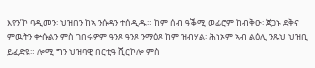እየን’ኮ ባዲመን፡ ህዝበን ከኣ ንሱዳን ተሰዲዱ። ከም ሰብ ዓቕሚ ወፊሮም ከብቅዑ፡ ጀጋኑ ደቅና ምዉትን ቍሱልን ምስ ገበሩዎም ዓንጾ ዓንጾ ንማዕጾ ከም ዝብሃል፡ ሕነኦም ኣብ ልዕሊ ንጹህ ህዝቢ ይፈድዩ። ሎሚ ግን ህዝባዊ በርቲዓ ሺርኮሎ ምስ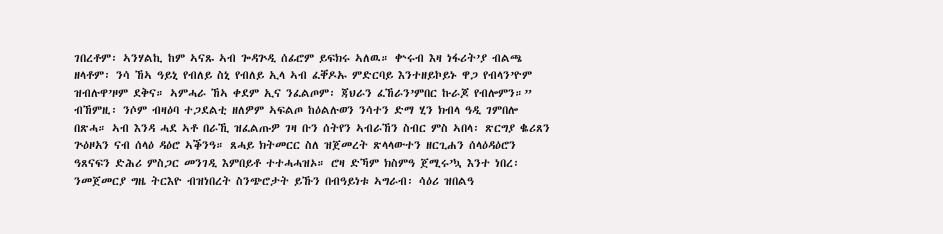ገበረቶም፡ ኣንሃልኪ ከም ኣናጹ ኣብ ጐዳጕዲ ሰፊሮም ይፍክሩ ኣለዉ። ቍሩብ እዛ ነፋሪት’ያ ብልጫ ዘላቶም፡ ንሳ ኸኣ ዓይኒ የብለይ ስኒ የብለይ ኢላ ኣብ ፈቐዶኡ ምድርባይ እንተዘይኮይኑ ዋጋ የብላን’ዮም ዝብሉዋ’ዞም ደቅና። ኣምሓራ ኸኣ ቀደም ኢና ንፈልጦም፡ ጃህራን ፈኸራን’ምበር ኩራጆ የብሎምን።”
ብኸምዚ፡ ንሶም ብዛዕባ ተጋደልቲ ዘለዎም ኣፍልጦ ከዕልሉወን ንሳተን ድማ ሂን ክብላ ዓዲ ገምበሎ በጽሓ። ኣብ እንዳ ሓደ ኣቶ በራኺ ዝፈልጡዎ ገዛ ቡን ሰትየን ኣብራኸን ስብር ምስ ኣበላ፡ ጽርግያ ቈሪጸን ጕዕዞአን ናብ ሰላዕ ዳዕሮ ኣቕንዓ። ጸሓይ ክትመርር ስለ ዝጀመረት ጽላላውተን ዘርጊሐን ሰላዕዳዕሮን ዓጸናፍን ድሕሪ ምስጋር መንገዲ እምበይቶ ተተሓሓዝኦ። ሮዛ ድኻም ክስምዓ ጀሚሩ’ኳ እንተ ነበረ፡ ንመጀመርያ ግዜ ትርእዮ ብዝነበረት ስንጭሮታት ይኹን በብዓይነቱ ኣግራብ፡ ሳዕሪ ዝበልዓ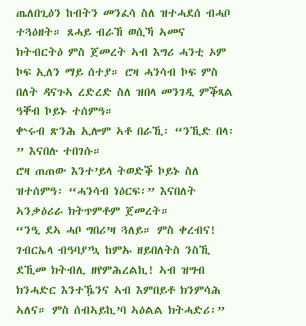ጤለበጊዕን ከብትን መንፈሳ ስለ ዝተሓደሰ ብሓቦ ተጓዕዘት። ጸሓይ ብራኸ ወሲኻ ኣመና ክትብርትዕ ምስ ጀመረት ኣብ እግሪ ሓንቲ ኦም ኮፍ ኢለን ማይ ሰተያ። ሮዛ ሓንሳብ ኮፍ ምስ በለት ዳናጉኣ ረድረድ ስለ ዝበላ መንገዲ ምቕጻል ዓቐብ ኮይኑ ተሰምዓ።
ቍሩብ ጽንሕ ኢሎም ኣቶ በራኺ፡ “ንኺድ በላ፡” እናበሉ ተበገሱ።
ሮዛ ጠጠው እንተ’ይላ ትወድቕ ኮይኑ ስለ ዝተሰምዓ፡ “ሓንሳብ ነዕርፍ፡” እናበለት ኣንቃዕሪራ ክትጥምቶም ጀመረት።
“ንዒ ደኣ ሓቦ ግበሪ’ዛ ጓለይ። ምስ ቀረብና! ገብርኤላ ብዓባያ’ኳ ከምኡ ዘይበለትስ ንስኺ ደኺመ ክትብሊ ዘየምሕረልኪ! ኣብ ዝግብ ክንሓድር እንተዄንና ኣብ እምበይቶ ክንምሳሕ ኣለና። ምስ ሰብኣይኪ’ባ ኣዕልል ክትሓድሪ፡”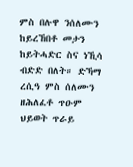ምስ በሉዋ ንሰለሙን ከይረኸበቶ መታን ከይትሓድር ስና ነኺሳ ብድድ በለት። ድኻማ ረሲዓ ምስ ሰለሙን ዘሕለፈቶ ጥዑም ህይወት ጥራይ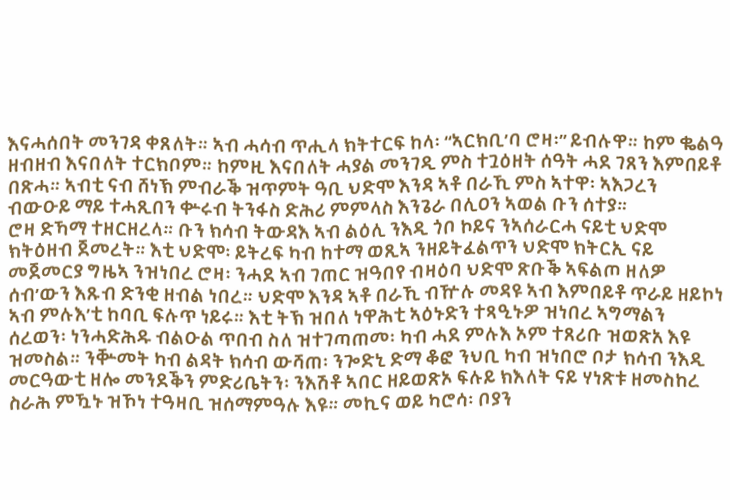እናሓሰበት መንገዳ ቀጸለት። ኣብ ሓሳብ ጥሒላ ክትተርፍ ከላ፡ “ኣርክቢ’ባ ሮዛ፡” ይብሉዋ። ከም ቈልዓ ዘብዘብ እናበለት ተርክቦም። ከምዚ እናበለት ሓያል መንገዲ ምስ ተጓዕዘት ሰዓት ሓደ ገጸን እምበይቶ በጽሓ። ኣብቲ ናብ ሸነኽ ምብራቕ ዝጥምት ዓቢ ህድሞ እንዳ ኣቶ በራኺ ምስ ኣተዋ፡ ኣእጋረን ብውዑይ ማይ ተሓጺበን ቍሩብ ትንፋስ ድሕሪ ምምላስ እንጌራ በሊዐን ኣወል ቡን ሰተያ።
ሮዛ ድኻማ ተዘርዘረላ። ቡን ክሳብ ትውዳእ ኣብ ልዕሊ ንእዲ ጎቦ ኮይና ንኣሰራርሓ ናይቲ ህድሞ ክትዕዘብ ጀመረት። እቲ ህድሞ፡ ይትረፍ ካብ ከተማ ወጺኣ ንዘይትፈልጥን ህድሞ ክትርኢ ናይ መጀመርያ ግዜኣ ንዝነበረ ሮዛ፡ ንሓደ ኣብ ገጠር ዝዓበየ ብዛዕባ ህድሞ ጽቡቕ ኣፍልጦ ዘለዎ ሰብ’ውን እጹብ ድንቂ ዘብል ነበረ። ህድሞ እንዳ ኣቶ በራኺ ብዅሉ መዳዩ ኣብ እምበይቶ ጥራይ ዘይኮነ ኣብ ምሉእ’ቲ ከባቢ ፍሉጥ ነይሩ። እቲ ትኽ ዝበለ ነዋሕቲ ኣዕኑድን ተጻዒኑዎ ዝነበረ ኣግማልን ሰረወን፡ ነንሓድሕዱ ብልዑል ጥበብ ስለ ዝተገጣጠመ፡ ካብ ሓደ ምሉእ ኦም ተጸሪቡ ዝወጽአ እዩ ዝመስል። ንቝመት ካብ ልዳት ክሳብ ውሻጠ፡ ንጐድኒ ድማ ቆፎ ንህቢ ካብ ዝነበሮ ቦታ ክሳብ ንእዲ መርዓውቲ ዘሎ መንደቕን ምድሪቤትን፡ ንእሽቶ ኣበር ዘይወጽኦ ፍሉይ ክእለት ናይ ሃነጽቱ ዘመስከረ ስራሕ ምዃኑ ዝኾነ ተዓዛቢ ዝሰማምዓሉ እዩ። መኪና ወይ ካሮሳ፡ ቦያን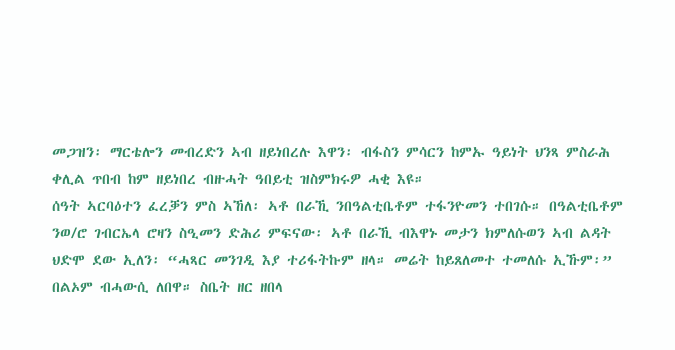መጋዝን፡ ማርቴሎን መብረድን ኣብ ዘይነበረሉ እዋን፡ ብፋስን ምሳርን ከምኡ ዓይነት ህንጻ ምስራሕ ቀሊል ጥበብ ከም ዘይነበረ ብዙሓት ዓበይቲ ዝስምክሩዎ ሓቂ እዩ።
ሰዓት ኣርባዕተን ፈረቓን ምስ ኣኸለ፡ ኣቶ በራኺ ንበዓልቲቤቶም ተፋንዮመን ተበገሱ። በዓልቲቤቶም ንወ/ሮ ገብርኤላ ሮዛን ስዒመን ድሕሪ ምፍናው፡ ኣቶ በራኺ ብእዋኑ መታን ክምለሱወን ኣብ ልዳት ህድሞ ደው ኢለን፡ “ሓጻር መንገዲ እያ ተሪፋትኩም ዘላ። መሬት ከይጸለመተ ተመለሱ ኢኹም፡” በልኦም ብሓውሲ ለበዋ። ስቤት ዘር ዘበላ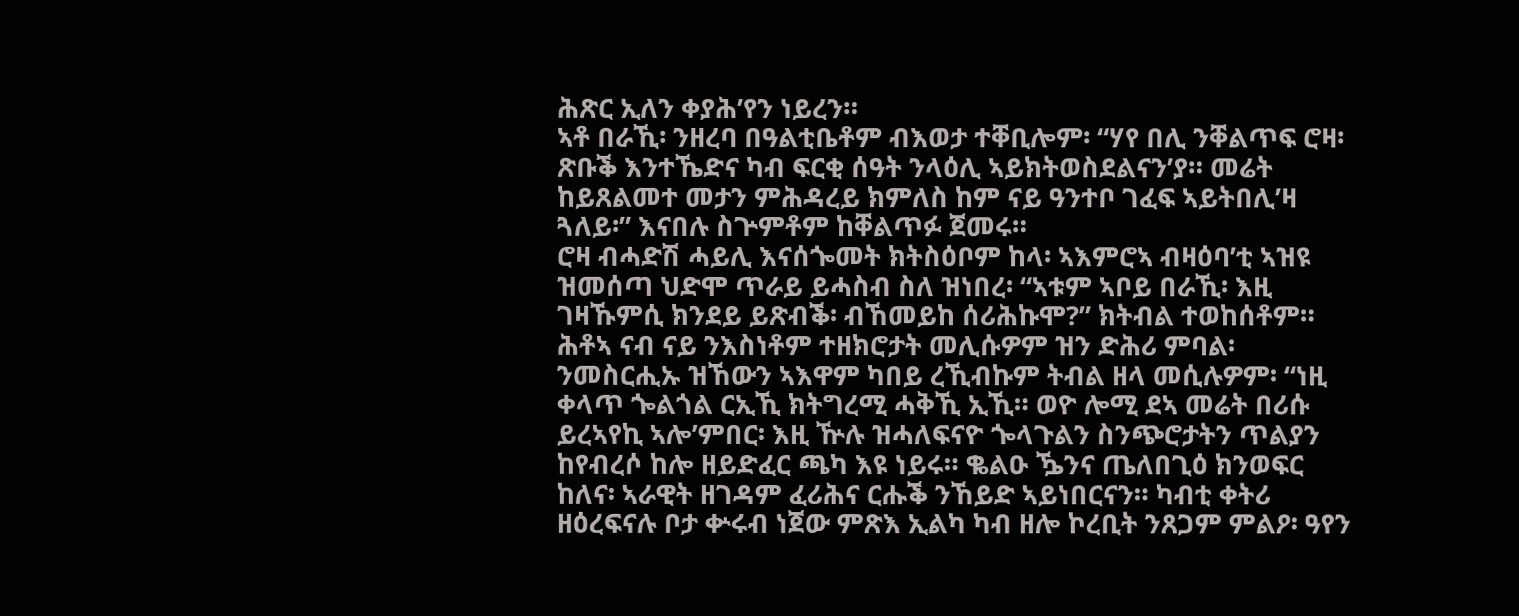ሕጽር ኢለን ቀያሕ’የን ነይረን።
ኣቶ በራኺ፡ ንዘረባ በዓልቲቤቶም ብእወታ ተቐቢሎም፡ “ሃየ በሊ ንቐልጥፍ ሮዛ፡ ጽቡቕ እንተኼድና ካብ ፍርቂ ሰዓት ንላዕሊ ኣይክትወስደልናን’ያ። መሬት ከይጸልመተ መታን ምሕዳረይ ክምለስ ከም ናይ ዓንተቦ ገፈፍ ኣይትበሊ’ዛ ጓለይ፡” እናበሉ ስጕምቶም ከቐልጥፉ ጀመሩ።
ሮዛ ብሓድሽ ሓይሊ እናሰጐመት ክትስዕቦም ከላ፡ ኣእምሮኣ ብዛዕባ’ቲ ኣዝዩ ዝመሰጣ ህድሞ ጥራይ ይሓስብ ስለ ዝነበረ፡ “ኣቱም ኣቦይ በራኺ፡ እዚ ገዛኹምሲ ክንደይ ይጽብቕ፡ ብኸመይከ ሰሪሕኩሞ?” ክትብል ተወከሰቶም።
ሕቶኣ ናብ ናይ ንእስነቶም ተዘክሮታት መሊሱዎም ዝን ድሕሪ ምባል፡ ንመስርሒኡ ዝኸውን ኣእዋም ካበይ ረኺብኩም ትብል ዘላ መሲሉዎም፡ “ነዚ ቀላጥ ጐልጎል ርኢኺ ክትግረሚ ሓቅኺ ኢኺ። ወዮ ሎሚ ደኣ መሬት በሪሱ ይረኣየኪ ኣሎ’ምበር፡ እዚ ዅሉ ዝሓለፍናዮ ጐላጉልን ስንጭሮታትን ጥልያን ከየብረሶ ከሎ ዘይድፈር ጫካ እዩ ነይሩ። ቈልዑ ዄንና ጤለበጊዕ ክንወፍር ከለና፡ ኣራዊት ዘገዳም ፈሪሕና ርሑቕ ንኸይድ ኣይነበርናን። ካብቲ ቀትሪ ዘዕረፍናሉ ቦታ ቍሩብ ነጀው ምጽእ ኢልካ ካብ ዘሎ ኮረቢት ንጸጋም ምልዖ፡ ዓየን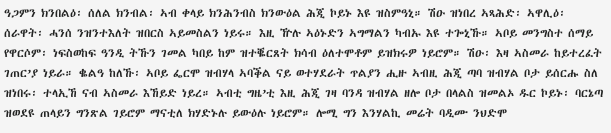ዓጋምን ክንበልዕ፡ ሰለል ክንብል፡ ኣብ ቀላይ ክንሕንብስ ክንውዕል ሕጂ ኮይኑ እዩ ዝስምዓኒ። ሽዑ ዝነበረ ኣጻሕድ፡ ኣዋሊዕ፡ ሰራዋት፡ ሓንሰ ንዝንተእለት ዝበርስ ኣይመስልን ነይሩ። እዚ ዅሉ ኣዕኑድን ኣግማልን ካብኡ እዩ ተጐኒኹ። ኣቦይ መንግስተ ሰማይ የዋርሶም፡ ነፍስወከፍ ዓንዲ ትኹን ገመል ካበይ ከም ዝተቘርጸት ክሳብ ዕለተሞቶም ይዝክሩዎ ነይሮም። ሽዑ፡ እዛ ኣስመራ ከይተረፈት ገጠር’ያ ነይራ። ቈልዓ ከለኹ፡ ኣቦይ ፌርሞ ዝብሃላ ኣባቕል ናይ ወተሃደራት ጥልያን ሒዙ ኣብዚ ሕጂ ጣባ ዝብሃል ቦታ ይሰርሑ ስለ ዝነበሩ፡ ተላኢኸ ናብ ኣስመራ እኸይድ ነይረ። ኣብቲ ግዜ’ቲ እዚ ሕጂ ገዛ ባንዳ ዝብሃል ዘሎ ቦታ በላልስ ዝመልኦ ዱር ኮይኑ፡ ባርኔጣ ዝወደዩ ጠላይን ግንጽል ገይሮም ማናቲለ ክሃድኑሉ ይውዕሉ ነይሮም። ሎሚ ግን እንሃልኪ መሬት ባዲሙ ንህድሞ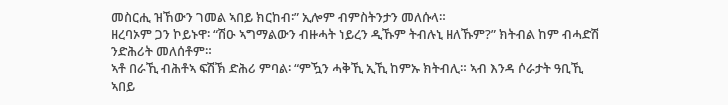መስርሒ ዝኸውን ገመል ኣበይ ክርከብ፡” ኢሎም ብምስትንታን መለሱላ።
ዘረባኦም ጋን ኮይኑዋ፡ “ሽዑ ኣግማልውን ብዙሓት ነይረን ዲኹም ትብሉኒ ዘለኹም?” ክትብል ከም ብሓድሽ ንድሕሪት መለሰቶም።
ኣቶ በራኺ ብሕቶኣ ፍሽኽ ድሕሪ ምባል፡ “ምዃን ሓቅኺ ኢኺ ከምኡ ክትብሊ። ኣብ እንዳ ሶራታት ዓቢኺ ኣበይ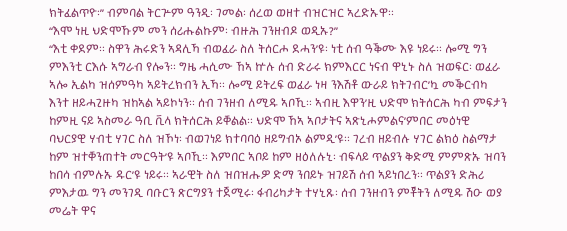ክትፈልጥዮ፡” ብምባል ትርጕም ዓንዲ፡ ገመል፡ ሰረወ ወዘተ ብዝርዝር ኣረድኡዋ።
“እሞ ነዚ ህድሞኹም መን ሰሪሑልኩም፡ ብዙሕ ገንዘብዶ ወዲኡ?”
“እቲ ቀደም። ስዋን ሕሩድን ኣዳሊኻ ብወፈራ ስለ ትሰርሖ ደሓን’ዩ፡ ነቲ ሰብ ዓቕሙ እዩ ነይሩ። ሎሚ ግን ምእንቲ ርእሱ ኣግራብ የሎን። ግዜ ሓሲሙ ኸኣ ኵሉ ሰብ ድራሩ ክምእርር ነናብ ዋኒኑ ስለ ዝወፍር፡ ወፈራ ኣሎ ኢልካ ዝሰምዓካ ኣይትረክብን ኢኻ። ሎሚ ይትረፍ ወፈራ ነዛ ንእሽቶ ውራይ ክትገብር’ኳ መቕርብካ እንተ ዘይሓጊዙካ ዝከኣል ኣይኮነን። ሰብ ገንዘብ ለሚዱ ኣቦኺ። ኣብዚ እዋን’ዚ ህድሞ ክትሰርሕ ካብ ምፍታን ከምዚ ናይ ኣስመራ ዓቢ ቪላ ክትሰርሕ ይቐልል። ህድሞ ኸኣ ኣቦታትና ኣጽኒሖምልና’ምበር መዕነዊ ባህርያዊ ሃብቲ ሃገር ስለ ዝኾነ፡ ብወገነይ ክተባባዕ ዘይግብኦ ልምዲ’ዩ። ገረብ ዘይብሉ ሃገር ልክዕ ስልማታ ከም ዝተቐንጠተት መርዓት’ዩ ኣቦኺ። እምበር ኣቦይ ከም ዘዕለሉኒ፡ ብፍላይ ጥልያን ቅድሚ ምምጽኡ ዝባን ከበሳ ብምሉኡ ዱር’ዩ ነይሩ። ኣራዊት ስለ ዝበዝሑዎ ድማ ንበይኑ ዝገይሽ ሰብ ኣይነበረን። ጥልያን ድሕሪ ምእታዉ ግን መንገዲ ባቡርን ጽርግያን ተጀሚሩ፡ ፋብሪካታት ተሃኒጹ፡ ሰብ ገንዘብን ምቾትን ለሚዱ ሽዑ ወያ መሬት ዋና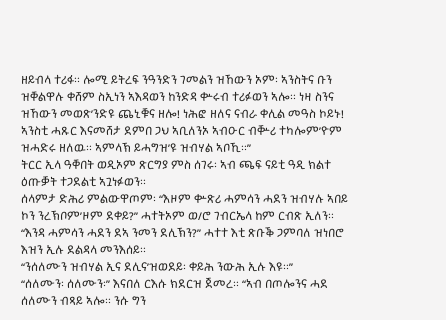ዘይብላ ተሪፋ። ሎሚ ይትረፍ ንዓንድን ገመልን ዝኸውን ኦም፡ ኣንስትና ቡን ዝቐልዋሉ ቀሸም ስኢነን ኣእዳወን ከንድዳ ቍሩብ ተሪፉወን ኣሎ። ነዛ ስንና ዝኸውን መወጽ’ንድዩ ጨኒቑና ዘሎ! ነሕፎ ዘለና ናብራ ቀሊል መዓስ ኮይኑ! ኣንስቲ ሓጹር እናመሸታ ደምበ ጋህ ኣቢለንኦ ኣብዑር ብቝሪ ተካሎም’ዮም ዝሓድሩ ዘለዉ። ኣምላኽ ይሓግዝ’ዩ ዝብሃል ኣቦኺ።”
ትርር ኢላ ዓቐበት ወዲኦም ጽርግያ ምስ ሰገሩ፡ ኣብ ጫፍ ናይቲ ዓዲ ክልተ ዕጡቓት ተጋደልቲ ኣጓነፉወን።
ሰላምታ ድሕሪ ምልውዋጦም፡ “እዞም ቍጽሪ ሓምሳን ሓደን ዝብሃሉ ኣበይ ኮን ንረኽቦም’ዞም ደቀይ?” ሓተትኦም ወ/ሮ ገብርኤላ ከም ርብጽ ኢለን።
“እንዳ ሓምሳን ሓደን ደኣ ንመን ደሊኽን?” ሓተተ እቲ ጽቡቕ ጋምባለ ዝነበሮ እዝን ኢሉ ደልዳላ መንእሰይ።
“ንሰለሙን ዝብሃል ኢና ደሊና’ዝወደይ፡ ቀይሕ ንውሕ ኢሉ እዩ።”
“ሰለሙን፡ ሰለሙን፡” እናበለ ርእሱ ክደርዝ ጀመረ። “ኣብ በጦሎንና ሓደ ሰለሙን ብጻይ ኣሎ። ንሱ ግን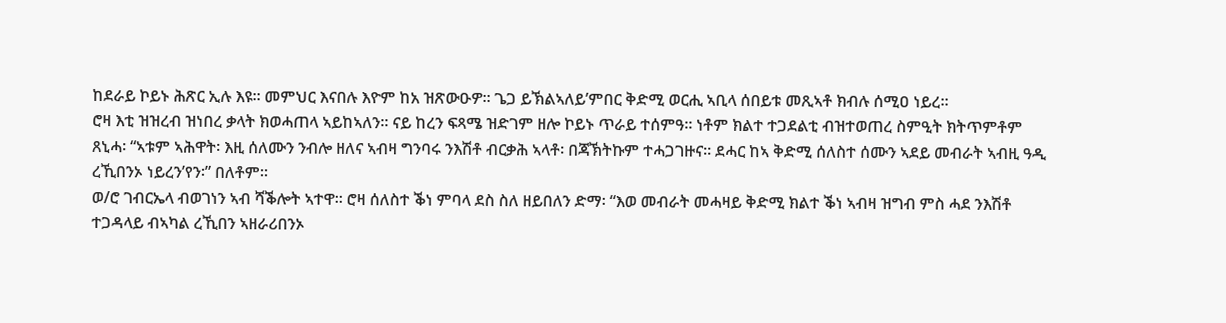ከደራይ ኮይኑ ሕጽር ኢሉ እዩ። መምህር እናበሉ እዮም ከአ ዝጽውዑዎ። ጌጋ ይኽልኣለይ’ምበር ቅድሚ ወርሒ ኣቢላ ሰበይቱ መጺኣቶ ክብሉ ሰሚዐ ነይረ።
ሮዛ እቲ ዝዝረብ ዝነበረ ቃላት ክወሓጠላ ኣይከኣለን። ናይ ከረን ፍጻሜ ዝድገም ዘሎ ኮይኑ ጥራይ ተሰምዓ። ነቶም ክልተ ተጋደልቲ ብዝተወጠረ ስምዒት ክትጥምቶም ጸኒሓ፡ “ኣቱም ኣሕዋት፡ እዚ ሰለሙን ንብሎ ዘለና ኣብዛ ግንባሩ ንእሽቶ ብርቃሕ ኣላቶ፡ በጃኽትኩም ተሓጋገዙና። ደሓር ከኣ ቅድሚ ሰለስተ ሰሙን ኣደይ መብራት ኣብዚ ዓዲ ረኺበንኦ ነይረን’የን፡” በለቶም።
ወ/ሮ ገብርኤላ ብወገነን ኣብ ሻቕሎት ኣተዋ። ሮዛ ሰለስተ ቕነ ምባላ ደስ ስለ ዘይበለን ድማ፡ “እወ መብራት መሓዛይ ቅድሚ ክልተ ቕነ ኣብዛ ዝግብ ምስ ሓደ ንእሽቶ ተጋዳላይ ብኣካል ረኺበን ኣዘራሪበንኦ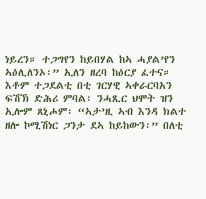ነይረን። ተጋግየን ከይበሃል ከኣ ሓያል’የን ኣዕሊለንኦ፡” ኢለን ዘረባ ከዕርያ ፈተና።
እቶም ተጋደልቲ በቲ ገርሃዊ ኣቀራርባአን ፍሽኽ ድሕሪ ምባል፡ ንሓጺር ህሞት ዝን ኢሎም ጸኒሖም፡ “ኣታ’ዚ ኣብ እንዳ ክልተ ዘሎ ኮሚሽነር ጋንታ ደኣ ከይከውን፡” በለቲ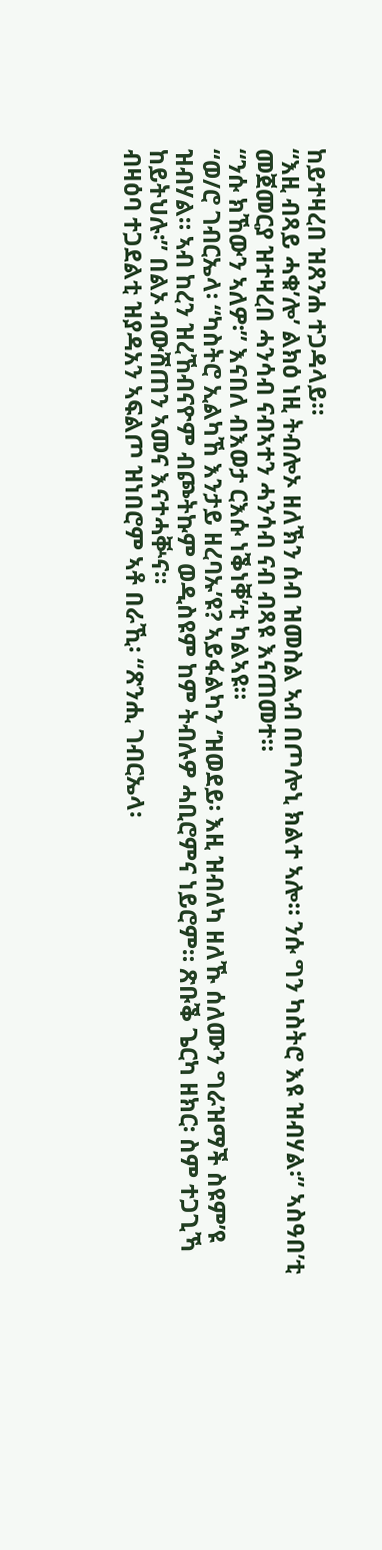ከይተዛረበ ዝጸንሐ ተጋዳላይ።
“እዚ ብጻይ ሓቁ’ሎ’ ልክዕ ነዚ ትብሎኦ ዘለኽን ሰብ ዝመስል ኣብ በጦሎኒ ክልተ ኣሎ። ንሱ ግን ካስትሮ እዩ ዝብሃል፡” ኣስዓበ’ቲ መጀመርያ ዝተዛረበ ሓንሳብ ናብኣተን ሓንሳብ ናብ ብጻዩ እናጠመተ።
“ንሱ ክኸውን ኣለዎ፡” እናበለ ብእወታ ርእሱ ነቕነቐ’ቲ ካልኣዩ።
“ወ/ሮ ገብርኤላ፡ “ካስትሮ ኢልካኸ እንታይ ዘረባኡ’ዩ? ኣይፋልካን ‘ዝወደይ፡ እዚ ዝብለካ ዘለኹ ሰለሙን ግራዝማች ስዩም’ዩ ዝብሃል። ኣብ ከረን ዝረኸብናዮም ብጮትኩም ወዲስዩም ከም ትብሉዎ ሓቢሮምና ነይሮም። ጽቡቕ ጌርካ ዘክር፡ ስም ተጋጊኻ ከይትህሉ፡” በልኦ ብውሽጠን ኣመና እናተሓቝና።
ብዛዕባ ተጋደልቲ ዝያዳአን ኣፍልጦ ዝነበሮም ኣቶ በራኺ፡ “ጽንሒ ገብርኤላ፡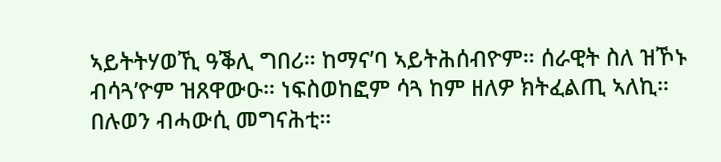ኣይትትሃወኺ ዓቕሊ ግበሪ። ከማና’ባ ኣይትሕሰብዮም። ሰራዊት ስለ ዝኾኑ ብሳጓ’ዮም ዝጸዋውዑ። ነፍስወከፎም ሳጓ ከም ዘለዎ ክትፈልጢ ኣለኪ። በሉወን ብሓውሲ መግናሕቲ።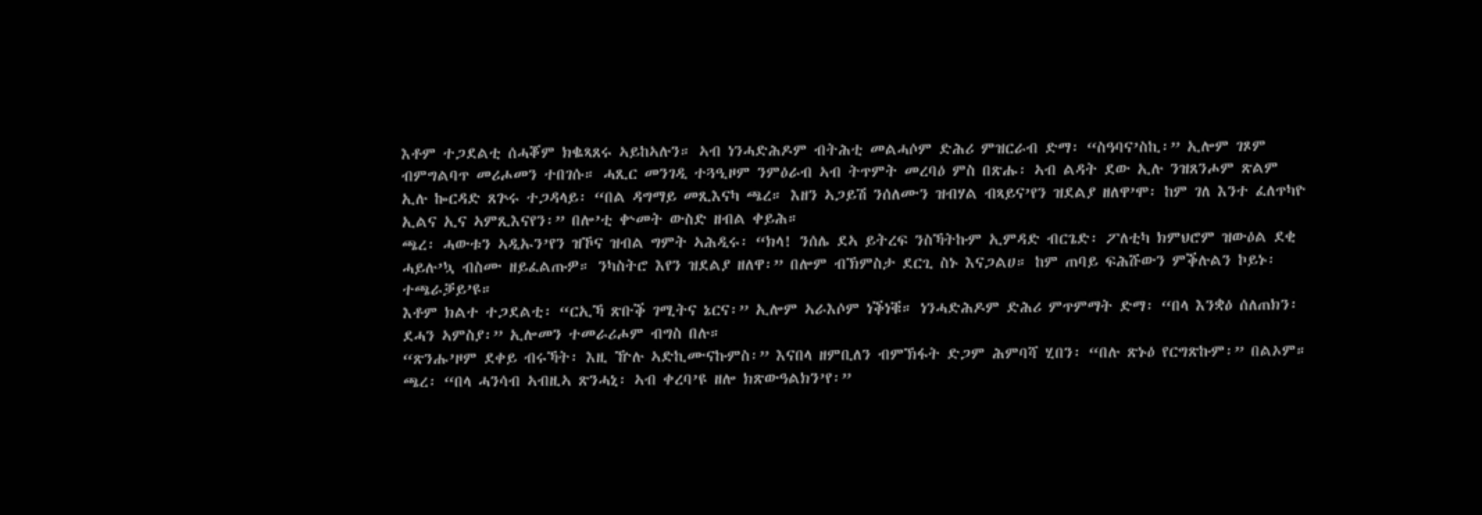እቶም ተጋደልቲ ሰሓቖም ክቈጻጸሩ ኣይከኣሉን። ኣብ ነንሓድሕዶም ብትሕቲ መልሓሶም ድሕሪ ምዝርራብ ድማ፡ “ስዓባና’ስኪ፡” ኢሎም ገጾም ብምግልባጥ መሪሖመን ተበገሱ። ሓጺር መንገዲ ተጓዒዞም ንምዕራብ ኣብ ትጥምት መረባዕ ምስ በጽሑ፡ ኣብ ልዳት ደው ኢሉ ንዝጸንሖም ጽልም ኢሉ ኰርዳድ ጸጕሩ ተጋዳላይ፡ “በል ዳግማይ መጺእናካ ጫረ። እዘን ኣጋይሽ ንሰለሙን ዝብሃል ብጻይና’የን ዝደልያ ዘለዋ’ሞ፡ ከም ገለ እንተ ፈለጥካዮ ኢልና ኢና ኣምጺእናየን፡” በሎ’ቲ ቍመት ውስድ ዘብል ቀይሕ።
ጫረ፡ ሓውቱን ኣዲኡን’የን ዝኾና ዝብል ግምት ኣሕዲሩ፡ “ክላ! ንሰሌ ደኣ ይትረፍ ንስኻትኩም ኢምዳድ ብርጌድ፡ ፖለቲካ ክምህሮም ዝውዕል ደቂ ሓይሉ’ኳ ብስሙ ዘይፈልጡዎ። ንካስትሮ እየን ዝደልያ ዘለዋ፡” በሎም ብኽምስታ ደርጊ ስኑ እናጋልሀ። ከም ጠባይ ፍሕሹውን ምቕሉልን ኮይኑ፡ ተጫራቓይ’ዩ።
እቶም ክልተ ተጋደልቲ፡ “ርኢኻ ጽቡቕ ገሚትና ኔርና፡” ኢሎም ኣራእሶም ነቕነቑ። ነንሓድሕዶም ድሕሪ ምጥምማት ድማ፡ “በላ እንቋዕ ሰለጠክን፡ ደሓን ኣምስያ፡” ኢሎመን ተመራሪሖም ብግስ በሉ።
“ጽንሑ’ዞም ደቀይ ብሩኻት፡ እዚ ዅሉ ኣድኪሙናኩምስ፡” እናበላ ዘምቢለን ብምኽፋት ድጋም ሕምባሻ ሂበን፡ “በሉ ጽኑዕ የርግጽኩም፡” በልኦም።
ጫረ፡ “በላ ሓንሳብ ኣብዚኣ ጽንሓኒ፡ ኣብ ቀረባ’ዩ ዘሎ ክጽውዓልክን’የ፡”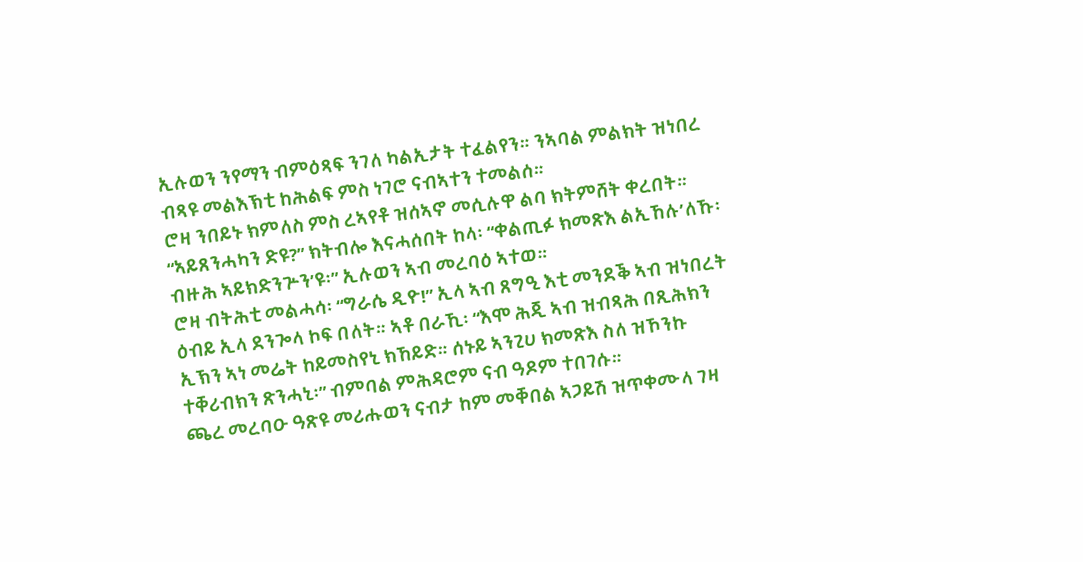ኢሉወን ንየማን ብምዕጻፍ ንገለ ካልኢታት ተፈልየን። ንኣባል ምልክት ዝነበረ ብጻዩ መልእኽቲ ከሕልፍ ምስ ነገሮ ናብኣተን ተመልሰ።
ሮዛ ንበይኑ ክምለስ ምስ ረኣየቶ ዝሰኣኖ መሲሉዋ ልባ ክትምሸት ቀረበት። “ኣይጸንሓካን ድዩ?” ክትብሎ እናሓሰበት ከላ፡ “ቀልጢፉ ክመጽእ ልኢኸሉ’ለኹ፡ ብዙሕ ኣይክድንጕን’ዩ፡” ኢሉወን ኣብ መረባዕ ኣተወ።
ሮዛ ብትሕቲ መልሓሳ፡ “ግራሴ ዲዮ!” ኢላ ኣብ ጸግዒ እቲ መንደቕ ኣብ ዝነበረት ዕብይ ኢላ ደንጐላ ኮፍ በለት። ኣቶ በራኺ፡ “እሞ ሕጂ ኣብ ዝብጻሕ በጺሕክን ኢኽን ኣነ መሬት ከይመስየኒ ክኸይድ። ሰኑይ ኣንጊሀ ክመጽእ ስለ ዝኾንኩ ተቐሪብክን ጽንሓኒ፡” ብምባል ምሕዳሮም ናብ ዓዶም ተበገሱ።
ጫረ መረባዑ ዓጽዩ መሪሑወን ናብታ ከም መቐበል ኣጋይሽ ዝጥቀሙላ ገዛ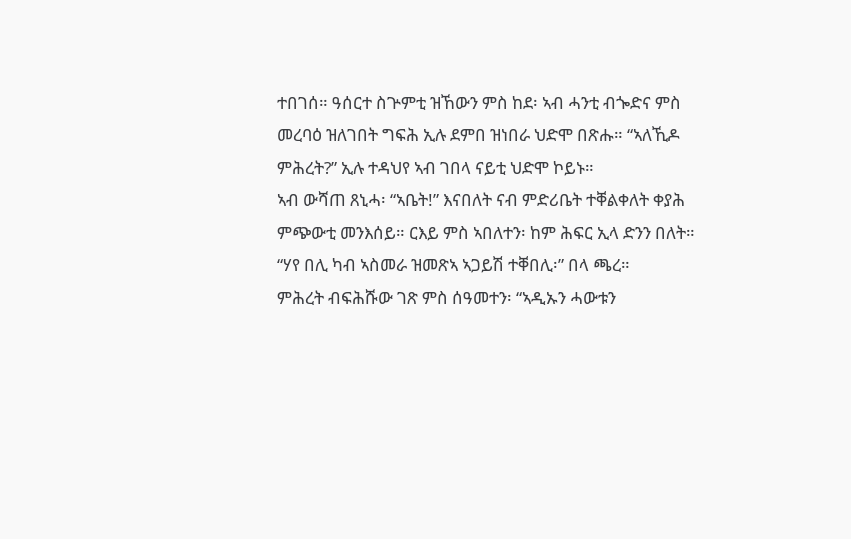ተበገሰ። ዓሰርተ ስጕምቲ ዝኸውን ምስ ከደ፡ ኣብ ሓንቲ ብጐድና ምስ መረባዕ ዝለገበት ግፍሕ ኢሉ ደምበ ዝነበራ ህድሞ በጽሑ። “ኣለኺዶ ምሕረት?” ኢሉ ተዳህየ ኣብ ገበላ ናይቲ ህድሞ ኮይኑ።
ኣብ ውሻጠ ጸኒሓ፡ “ኣቤት!” እናበለት ናብ ምድሪቤት ተቐልቀለት ቀያሕ ምጭውቲ መንእሰይ። ርእይ ምስ ኣበለተን፡ ከም ሕፍር ኢላ ድንን በለት።
“ሃየ በሊ ካብ ኣስመራ ዝመጽኣ ኣጋይሽ ተቐበሊ፡” በላ ጫረ።
ምሕረት ብፍሕሹው ገጽ ምስ ሰዓመተን፡ “ኣዲኡን ሓውቱን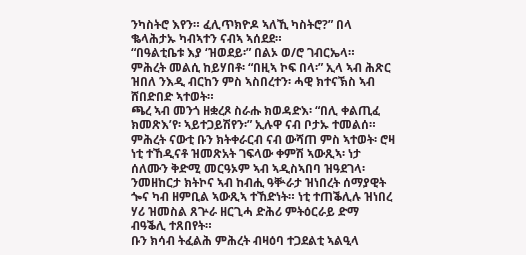ንካስትሮ እየን። ፈሊጥክዮዶ ኣለኺ ካስትሮ?” በላ ቈላሕታኡ ካብኣተን ናብኣ ኣሰደደ።
“በዓልቲቤቱ እያ ‘ዝወደይ፡” በልኦ ወ/ሮ ገብርኤላ።
ምሕረት መልሲ ከይሃበቶ፡ “በዚኣ ኮፍ በላ፡” ኢላ ኣብ ሕጽር ዝበለ ንእዲ ብርከን ምስ ኣስበረተን፡ ሓዊ ክተናኽስ ኣብ ሸበድበድ ኣተወት።
ጫረ ኣብ መንጎ ዘቋረጾ ስራሑ ክወዳድእ፡ “በሊ ቀልጢፈ ክመጽእ’የ፡ ኣይተጋይሽየን፡” ኢሉዋ ናብ ቦታኡ ተመልሰ።
ምሕረት ናውቲ ቡን ክትቀራርብ ናብ ውሻጠ ምስ ኣተወት፡ ሮዛ ነቲ ተኸዲናቶ ዝመጽአት ገፍላው ቀምሽ ኣውጺኣ፡ ነታ ሰለሙን ቅድሚ መርዓኦም ኣብ ኣዲስኣበባ ዝዓደገላ፡ ንመዘከርታ ክትኮና ኣብ ከብሒ ዓቝራታ ዝነበረት ሰማያዊት ጐና ካብ ዘምቢል ኣውጺኣ ተኸድነት። ነቲ ተጠቕሊሉ ዝነበረ ሃሪ ዝመስል ጸጕራ ዘርጊሓ ድሕሪ ምትዕርራይ ድማ ብዓቕሊ ተጸበየት።
ቡን ክሳብ ትፈልሕ ምሕረት ብዛዕባ ተጋደልቲ ኣልዒላ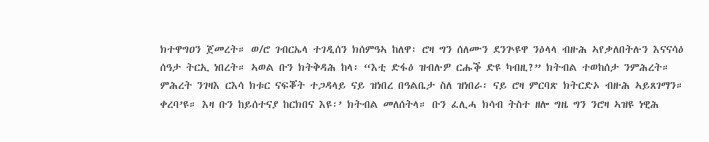ክተዋግዐን ጀመረት። ወ/ሮ ገብርኤላ ተገዲሰን ክሰምዓኣ ከለዋ፡ ሮዛ ግን ሰለሙን ደንጕዩዋ ንዕላላ ብዙሕ ኣየቃለበትሉን እናናሳዕ ሰዓታ ትርኢ ነበረት። ኣወል ቡን ክትቅዳሕ ከላ፡ “እቲ ድፋዕ ዝብሉዎ ርሑቕ ድዩ ካብዚ?” ክትብል ተወከሰታ ንምሕረት።
ምሕረት ንገዛእ ርእሳ ክቱር ናፍቖት ተጋዳላይ ናይ ዝነበረ በዓልቤታ ስለ ዝነበራ፡ ናይ ሮዛ ምርባጽ ክትርድኦ ብዙሕ ኣይጸገማን። ቀረባ’ዩ። እዛ ቡን ከይሰተናያ ከርክበና እዩ፡’ ክትብል መለሰትላ። ቡን ፈሊሓ ክሳብ ትስተ ዘሎ ግዜ ግን ንሮዛ ኣዝዩ ነዊሕ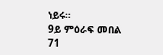ነይሩ።
9ይ ምዕራፍ መበል 71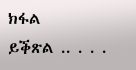ክፋል
ይቕጽል .. . . .